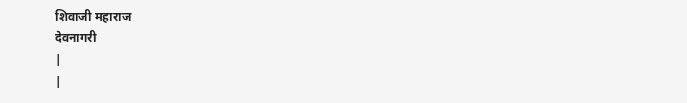शिवाजी महाराज
देवनागरी
|
|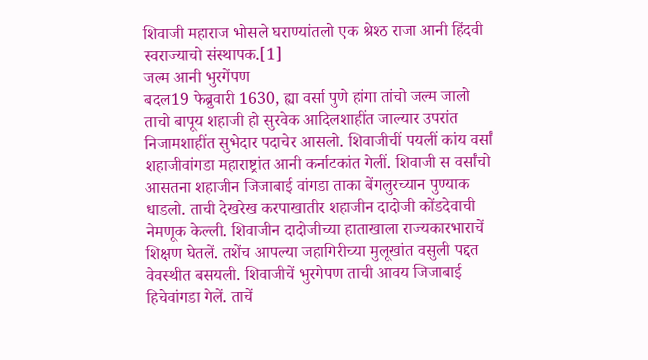शिवाजी महाराज भोसले घराण्यांतलो एक श्रेश्ठ राजा आनी हिंदवी स्वराज्याचो संस्थापक.[1]
जल्म आनी भुरगेंपण
बदल19 फेब्रुवारी 1630, ह्या वर्सा पुणे हांगा तांचो जल्म जालो ताचो बापूय शहाजी हो सुरवेक आदिलशाहींत जाल्यार उपरांत निजामशाहींत सुभेदार पदाचेर आसलो. शिवाजीचीं पयलीं कांय वर्सां शहाजीवांगडा महाराष्ट्रांत आनी कर्नाटकांत गेलीं. शिवाजी स वर्सांचो आसतना शहाजीन जिजाबाई वांगडा ताका बेंगलुरच्यान पुण्याक धाडलो. ताची देखरेख करपाखातीर शहाजीन दादोजी कोंडदेवाची नेमणूक केल्ली. शिवाजीन दादोजीच्या हाताखाला राज्यकारभाराचें शिक्षण घेतलें. तशेंच आपल्या जहागिरीच्या मुलूखांत वसुली पद्दत वेवस्थीत बसयली. शिवाजीचें भुरगेपण ताची आवय जिजाबाई हिचेवांगडा गेलें. ताचें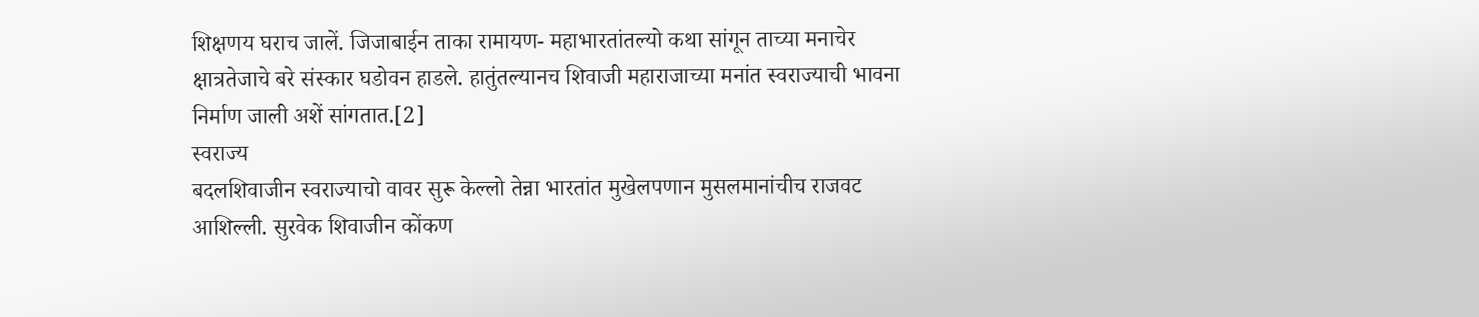शिक्षणय घराच जालें. जिजाबाईन ताका रामायण- महाभारतांतल्यो कथा सांगून ताच्या मनाचेर क्षात्रतेजाचे बरे संस्कार घडोवन हाडले. हातुंतल्यानच शिवाजी महाराजाच्या मनांत स्वराज्याची भावना निर्माण जाली अशें सांगतात.[2]
स्वराज्य
बदलशिवाजीन स्वराज्याचो वावर सुरू केल्लो तेन्ना भारतांत मुखेलपणान मुसलमानांचीच राजवट आशिल्ली. सुरवेक शिवाजीन कोंकण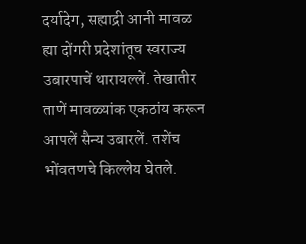दर्यादेग, सह्याद्री आनी मावळ ह्या दोंगरी प्रदेशांतूच स्वराज्य उबारपाचें थारायल्लें. तेखातीर ताणें मावळ्यांक एकठांय करून आपलें सैन्य उबारलें. तशेंच भोंवतणचे किल्लेय घेतले.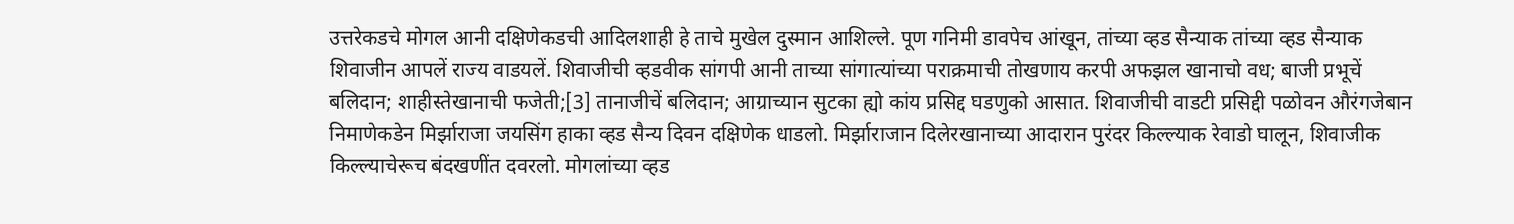उत्तरेकडचे मोगल आनी दक्षिणेकडची आदिलशाही हे ताचे मुखेल दुस्मान आशिल्ले. पूण गनिमी डावपेच आंखून, तांच्या व्हड सैन्याक तांच्या व्हड सैन्याक शिवाजीन आपलें राज्य वाडयलें. शिवाजीची व्हडवीक सांगपी आनी ताच्या सांगात्यांच्या पराक्रमाची तोखणाय करपी अफझल खानाचो वध; बाजी प्रभूचें बलिदान; शाहीस्तेखानाची फजेती;[3] तानाजीचें बलिदान; आग्राच्यान सुटका ह्यो कांय प्रसिद्द घडणुको आसात. शिवाजीची वाडटी प्रसिद्दी पळोवन औरंगजेबान निमाणेकडेन मिर्झाराजा जयसिंग हाका व्हड सैन्य दिवन दक्षिणेक धाडलो. मिर्झाराजान दिलेरखानाच्या आदारान पुरंदर किल्ल्याक रेवाडो घालून, शिवाजीक किल्ल्याचेरूच बंदखणींत दवरलो. मोगलांच्या व्हड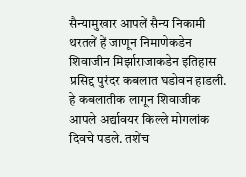सैन्यामुखार आपलें सैन्य निकामी थरतलें हें जाणून निमाणेकडेन शिवाजीन मिर्झाराजाकडेन इतिहास प्रसिद्द पुरंदर कबलात घडोवन हाडली. हे कबलातीक लागून शिवाजीक आपले अर्द्यावयर किल्ले मोगलांक दिवचे पडले. तशेंच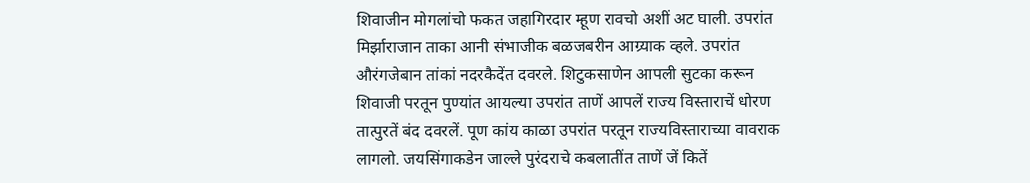शिवाजीन मोगलांचो फकत जहागिरदार म्हूण रावचो अशीं अट घाली. उपरांत मिर्झाराजान ताका आनी संभाजीक बळजबरीन आग्र्याक व्हले. उपरांत औरंगजेबान तांकां नदरकैदेंत दवरले. शिटुकसाणेन आपली सुटका करून शिवाजी परतून पुण्यांत आयल्या उपरांत ताणें आपलें राज्य विस्ताराचें धोरण तात्पुरतें बंद दवरलें. पूण कांय काळा उपरांत परतून राज्यविस्ताराच्या वावराक लागलो. जयसिंगाकडेन जाल्ले पुरंदराचे कबलातींत ताणें जें कितें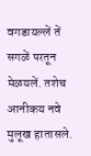वगडायल्लें तें सगळें परतून मेळयलें. तशेच आनीकय नवे मुलूख हातासले.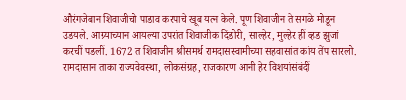औरंगजेबान शिवाजीचो पाडाव करपाचे खूब यत्न केले. पूण शिवाजीन ते सगळे मोडून उडयले. आग्र्याच्यान आयल्या उपरांत शिवाजीक दिंडोरी, साल्हेर, मुल्हेर हीं व्हड झुजां करचीं पडलीं. 1672 त शिवाजीन श्रीसमर्थ रामदासस्वामीच्या सहवासांत कांय तेंप सारलो. रामदासान ताका राज्यवेवस्था, लोकसंग्रह, राजकारण आनी हेर विशयांसंबंदीं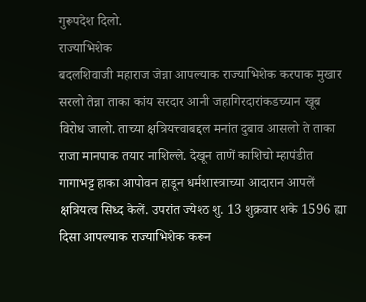गुरूपदेश दिलो.
राज्याभिशेक
बदलशिवाजी महाराज जेन्ना आपल्याक राज्याभिशेक करपाक मुखार सरलो तेन्ना ताका कांय सरदार आनी जहागिरदारांकडच्यान खूब विरोध जालो. ताच्या क्षत्रियत्त्वाबद्दल मनांत दुबाव आसलो ते ताका राजा मानपाक तयार नाशिल्ले. देखून ताणें काशिचो म्हापंडीत गागाभट्ट हाका आपोवन हाडून धर्मशास्त्राच्या आदारान आपलें क्षत्रियत्व सिध्द केलें. उपरांत ज्येश्ठ शु. 13 शुक्रवार शके 1596 ह्या दिसा आपल्याक राज्याभिशेक करून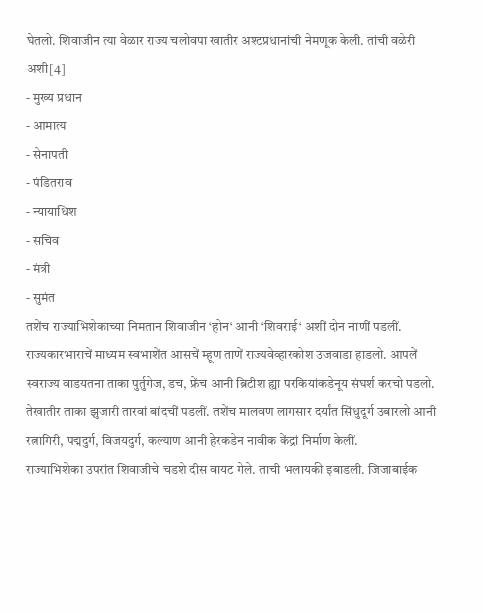घेतलो. शिवाजीन त्या वेळार राज्य चलोवपा खातीर अश्टप्रधानांची नेमणूक केली. तांची वळेरी अशी[4]
- मुख्य प्रधान
- आमात्य
- सेनापती
- पंडितराव
- न्यायाधिश
- सचिव
- मंत्री
- सुमंत
तशेंच राज्याभिशेकाच्या निमतान शिवाजीन ‘होन‘ आनी ‘शिवराई‘ अशीं दोन नाणीं पडलीं. राज्यकारभाराचें माध्यम स्वभाशेंत आसचें म्हूण ताणें राज्यवेव्हारकोश उजवाडा हाडलो. आपलें स्वराज्य वाडयतना ताका पुर्तुगेज, डच, फ्रेंच आनी ब्रिटीश ह्या परकियांकडेनूय संघर्श करचो पडलो. तेखातीर ताका झुजारी तारवां बांदचीं पडलीं. तशेंच मालवण लागसार दर्यांत सिंधुदूर्ग उबारलो आनी रत्नागिरी, पद्मदुर्ग, विजयदुर्ग, कल्याण आनी हेरकडेन नावीक केंद्रां निर्माण केलीं.
राज्याभिशेका उपरांत शिवाजीचे चडशे दीस वायट गेले. ताची भलायकी इबाडली. जिजाबाईक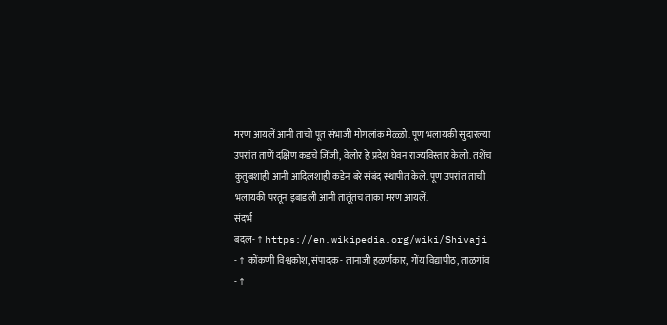मरण आयलें आनी ताचो पूत संभाजी मोगलांक मेळ्ळो. पूण भलायकी सुदारल्या उपरांत ताणें दक्षिण कडचे जिंजी, वेलोर हे प्रदेश घेवन राज्यविस्तार केलो. तशेंच कुतुबशाही आनी आदिलशाही कडेन बरे संबंद स्थापीत केले. पूण उपरांत ताची भलायकी परतून इबाडली आनी तातूंतच ताका मरण आयलें.
संदर्भ
बदल- ↑ https://en.wikipedia.org/wiki/Shivaji
- ↑ कोंकणी विश्वकोश, संपादक - तानाजी हळर्णकार, गोंय विद्यापीठ, ताळगांव
- ↑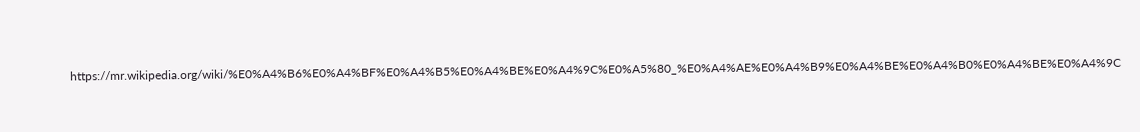https://mr.wikipedia.org/wiki/%E0%A4%B6%E0%A4%BF%E0%A4%B5%E0%A4%BE%E0%A4%9C%E0%A5%80_%E0%A4%AE%E0%A4%B9%E0%A4%BE%E0%A4%B0%E0%A4%BE%E0%A4%9C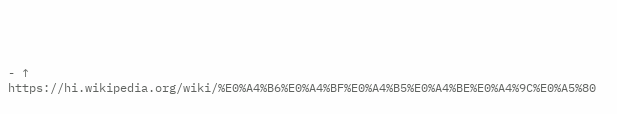- ↑ https://hi.wikipedia.org/wiki/%E0%A4%B6%E0%A4%BF%E0%A4%B5%E0%A4%BE%E0%A4%9C%E0%A5%80